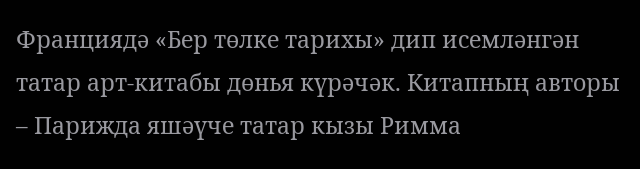Франциядә «Бер төлке тарихы» дип исемләнгән татар арт-китабы дөнья күрәчәк. Китапның авторы – Парижда яшәүче татар кызы Римма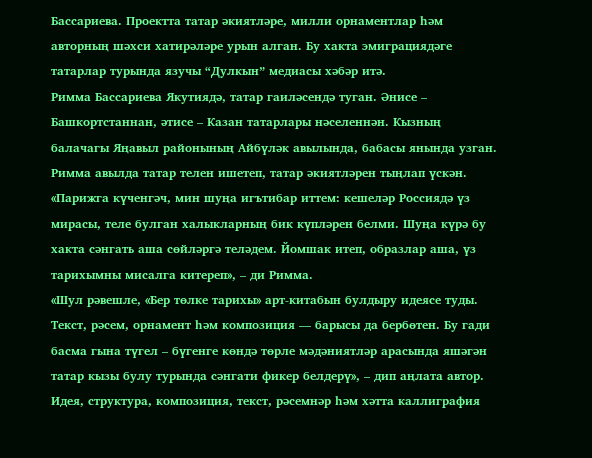Бассариева. Проектта татар әкиятләре, милли орнаментлар һәм авторның шәхси хатирәләре урын алган. Бу хакта эмиграциядәге татарлар турында язучы “Дулкын” медиасы хәбәр итә.
Римма Бассариева Якутиядә, татар гаиләсендә туган. Әнисе – Башкортстаннан, әтисе – Казан татарлары нәселеннән. Кызның балачагы Яңавыл районының Айбүләк авылында, бабасы янында узган. Римма авылда татар телен ишетеп, татар әкиятләрен тыңлап үскән.
«Парижга күченгәч, мин шуңа игътибар иттем: кешеләр Россиядә үз мирасы, теле булган халыкларның бик күпләрен белми. Шуңа күрә бу хакта сәнгать аша сөйләргә теләдем. Йомшак итеп, образлар аша, үз тарихымны мисалга китереп», – ди Римма.
«Шул рәвешле, «Бер төлке тарихы» арт-китабын булдыру идеясе туды. Текст, рәсем, орнамент һәм композиция — барысы да бербөтен. Бу гади басма гына түгел – бүгенге көндә төрле мәдәниятләр арасында яшәгән татар кызы булу турында сәнгати фикер белдерү», – дип аңлата автор.
Идея, структура, композиция, текст, рәсемнәр һәм хәтта каллиграфия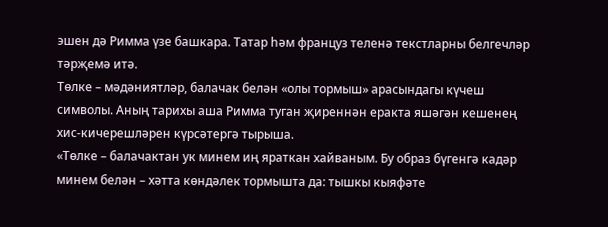эшен дә Римма үзе башкара. Татар һәм француз теленә текстларны белгечләр тәрҗемә итә.
Төлке – мәдәниятләр, балачак белән «олы тормыш» арасындагы күчеш символы. Аның тарихы аша Римма туган җиреннән еракта яшәгән кешенең хис-кичерешләрен күрсәтергә тырыша.
«Төлке – балачактан ук минем иң яраткан хайваным. Бу образ бүгенгә кадәр минем белән – хәтта көндәлек тормышта да: тышкы кыяфәте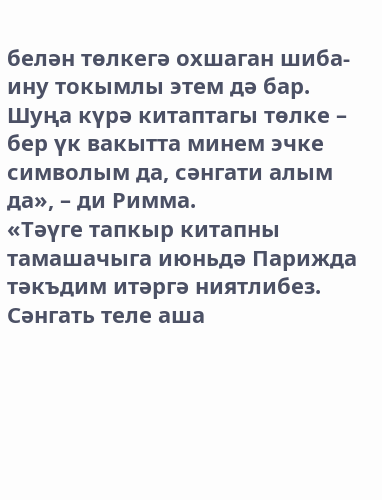белән төлкегә охшаган шиба-ину токымлы этем дә бар. Шуңа күрә китаптагы төлке – бер үк вакытта минем эчке символым да, сәнгати алым да», – ди Римма.
«Тәүге тапкыр китапны тамашачыга июньдә Парижда тәкъдим итәргә ниятлибез. Сәнгать теле аша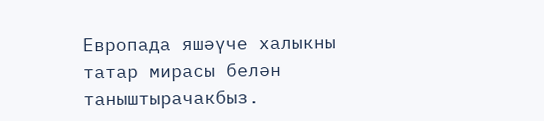Европада яшәүче халыкны татар мирасы белән таныштырачакбыз.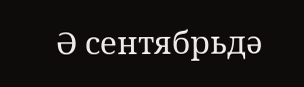Ә сентябрьдә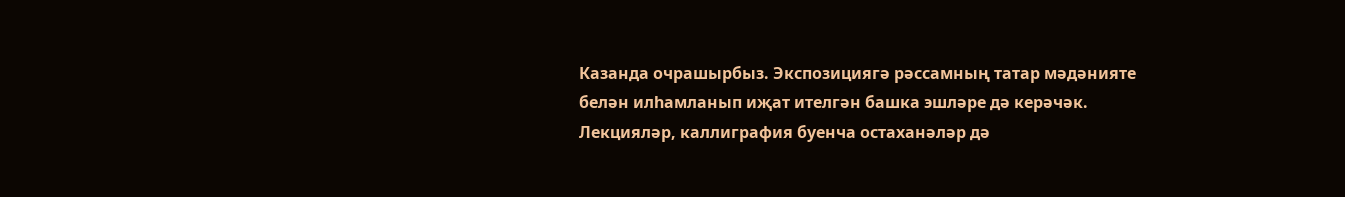Казанда очрашырбыз. Экспозициягә рәссамның татар мәдәнияте белән илһамланып иҗат ителгән башка эшләре дә керәчәк. Лекцияләр, каллиграфия буенча остаханәләр дә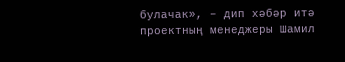булачак», – дип хәбәр итә проектның менеджеры Шамил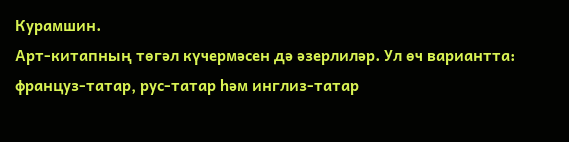Курамшин.
Арт-китапның төгәл күчермәсен дә әзерлиләр. Ул өч вариантта: француз-татар, рус-татар һәм инглиз-татар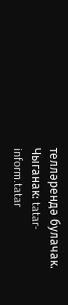телләрендә булачак.
Чыганак: tatar-inform.tatar